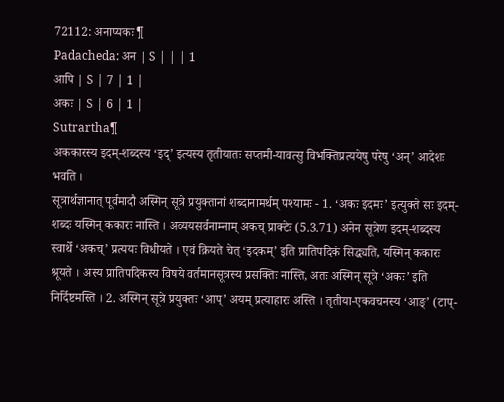72112: अनाप्यकः¶
Padacheda: अन | S | | | 1
आपि | S | 7 | 1 |
अकः | S | 6 | 1 |
Sutrartha¶
अककारस्य इदम्-शब्दस्य ‘इद्’ इत्यस्य तृतीयातः सप्तमी-यावत्सु विभक्तिप्रत्ययेषु परेषु ‘अन्’ आदेशः भवति ।
सूत्रार्थज्ञानात् पूर्वमादौ अस्मिन् सूत्रे प्रयुक्तानां शब्दानामर्थम् पश्यामः - 1. ‘अकः इदमः’ इत्युक्ते सः इदम्-शब्दः यस्मिन् ककारः नास्ति । अव्ययसर्वनाम्नाम् अकच् प्राक्टेः (5.3.71) अनेन सूत्रेण इदम्-शब्दस्य स्वार्थे ‘अकच्’ प्रत्ययः विधीयते । एवं क्रियते चेत् ‘इदकम्’ इति प्रातिपदिकं सिद्ध्यति, यस्मिन् ककारः श्रूयते । अस्य प्रातिपदिकस्य विषये वर्तमानसूत्रस्य प्रसक्तिः नास्ति, अतः अस्मिन् सूत्रे ‘अकः’ इति निर्दिष्टमस्ति । 2. अस्मिन् सूत्रे प्रयुक्तः ‘आप्’ अयम् प्रत्याहारः अस्ति । तृतीया-एकवचनस्य ‘आङ्’ (टाप्-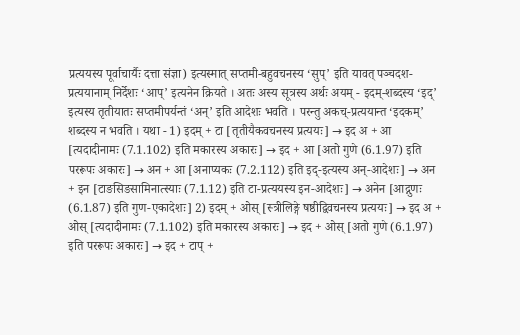प्रत्ययस्य पूर्वाचार्यैः दत्ता संज्ञा) इत्यस्मात् सप्तमी-बहुवचनस्य ‘सुप्’ इति यावत् पञ्चदश-प्रत्ययानाम् निर्देशः ‘आप्’ इत्यनेन क्रियते । अतः अस्य सूत्रस्य अर्थः अयम् - इदम्-शब्दस्य ‘इद्’ इत्यस्य तृतीयातः सप्तमीपर्यन्तं ‘अन्’ इति आदेशः भवति । परन्तु अकच्-प्रत्ययान्त ‘इदकम्’ शब्दस्य न भवति । यथा - 1) इदम् + टा [तृतीयैकवचनस्य प्रत्ययः] → इद अ + आ [त्यदादीनामः (7.1.102) इति मकारस्य अकारः] → इद + आ [अतो गुणे (6.1.97) इति पररूपः अकारः] → अन + आ [अनाप्यकः (7.2.112) इति इद्-इत्यस्य अन्-आदेशः] → अन + इन [टाङसिङसामिनात्स्याः (7.1.12) इति टा-प्रत्ययस्य इन-आदेशः] → अनेन [आद्गुणः (6.1.87) इति गुण-एकादेशः] 2) इदम् + ओस् [स्त्रीलिङ्गे षष्ठीद्विवचनस्य प्रत्ययः] → इद अ + ओस् [त्यदादीनामः (7.1.102) इति मकारस्य अकारः] → इद + ओस् [अतो गुणे (6.1.97) इति पररूपः अकारः] → इद + टाप् +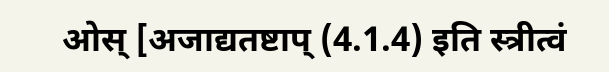ओस् [अजाद्यतष्टाप् (4.1.4) इति स्त्रीत्वं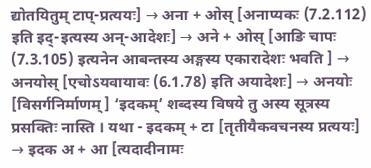द्योतयितुम् टाप्-प्रत्ययः] → अना + ओस् [अनाप्यकः (7.2.112) इति इद्-इत्यस्य अन्-आदेशः] → अने + ओस् [आङि चापः (7.3.105) इत्यनेन आबन्तस्य अङ्गस्य एकारादेशः भवति ] → अनयोस् [एचोऽयवायावः (6.1.78) इति अयादेशः] → अनयोः [विसर्गनिर्माणम्] ‘इदकम्’ शब्दस्य विषये तु अस्य सूत्रस्य प्रसक्तिः नास्ति । यथा - इदकम् + टा [तृतीयैकवचनस्य प्रत्ययः] → इदक अ + आ [त्यदादीनामः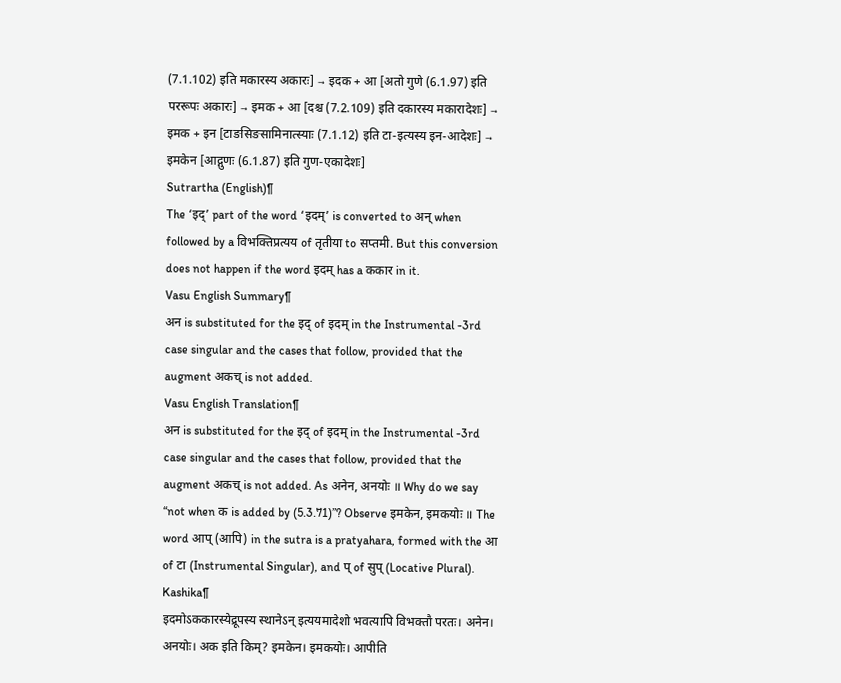(7.1.102) इति मकारस्य अकारः] → इदक + आ [अतो गुणे (6.1.97) इति पररूपः अकारः] → इमक + आ [दश्च (7.2.109) इति दकारस्य मकारादेशः] → इमक + इन [टाङसिङसामिनात्स्याः (7.1.12) इति टा-इत्यस्य इन-आदेशः] → इमकेन [आद्गुणः (6.1.87) इति गुण-एकादेशः]
Sutrartha (English)¶
The ‘इद्’ part of the word ‘इदम्’ is converted to अन् when followed by a विभक्तिप्रत्यय of तृतीया to सप्तमी. But this conversion does not happen if the word इदम् has a ककार in it.
Vasu English Summary¶
अन is substituted for the इद् of इदम् in the Instrumental -3rd case singular and the cases that follow, provided that the augment अकच् is not added.
Vasu English Translation¶
अन is substituted for the इद् of इदम् in the Instrumental -3rd case singular and the cases that follow, provided that the augment अकच् is not added. As अनेन, अनयोः ॥ Why do we say “not when क is added by (5.3.71)”? Observe इमकेन, इमकयोः ॥ The word आप् (आपि) in the sutra is a pratyahara, formed with the आ of टा (Instrumental Singular), and प् of सुप् (Locative Plural).
Kashika¶
इदमोऽककारस्येद्रूपस्य स्थानेऽन् इत्ययमादेशो भवत्यापि विभक्तौ परतः। अनेन। अनयोः। अक इति किम्? इमकेन। इमकयोः। आपीति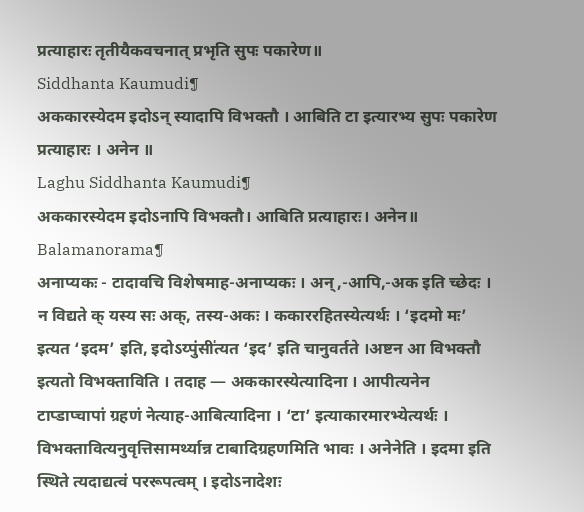प्रत्याहारः तृतीयैकवचनात् प्रभृति सुपः पकारेण॥
Siddhanta Kaumudi¶
अककारस्येदम इदोऽन् स्यादापि विभक्तौ । आबिति टा इत्यारभ्य सुपः पकारेण प्रत्याहारः । अनेन ॥
Laghu Siddhanta Kaumudi¶
अककारस्येदम इदोऽनापि विभक्तौ। आबिति प्रत्याहारः। अनेन॥
Balamanorama¶
अनाप्यकः - टादावचि विशेषमाह-अनाप्यकः । अन्,-आपि,-अक इति च्छेदः । न विद्यते क् यस्य सः अक्, तस्य-अकः । ककाररहितस्येत्यर्थः । ‘इदमो मः’ इत्यत ‘इदम’ इति, इदोऽय्पुंसी॑त्यत ‘इद’ इति चानुवर्तते ।अष्टन आ विभक्तौ इत्यतो विभक्ताविति । तदाह — अककारस्येत्यादिना । आपीत्यनेन टाप्डाप्चापां ग्रहणं नेत्याह-आबित्यादिना । ‘टा’ इत्याकारमारभ्येत्यर्थः । विभक्तावित्यनुवृत्तिसामर्थ्यान्न टाबादिग्रहणमिति भावः । अनेनेति । इदमा इति स्थिते त्यदाद्यत्वं पररूपत्वम् । इदोऽनादेशः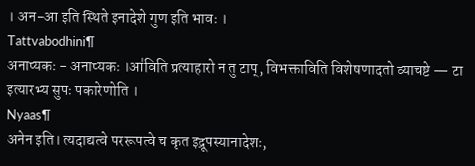। अन-आ इति स्थिते इनादेशे गुण इति भावः ।
Tattvabodhini¶
अनाप्यकः - अनाप्यकः ।आ॑विति प्रत्याहारो न तु टाप्, विभक्ताविति विशेषणादतो व्याचष्टे — टा इत्यारभ्य सुपः पकारेणोति ।
Nyaas¶
अनेन इति। त्यदाद्यत्वे पररूपत्वे च कृत इद्रूपस्यानादेशः,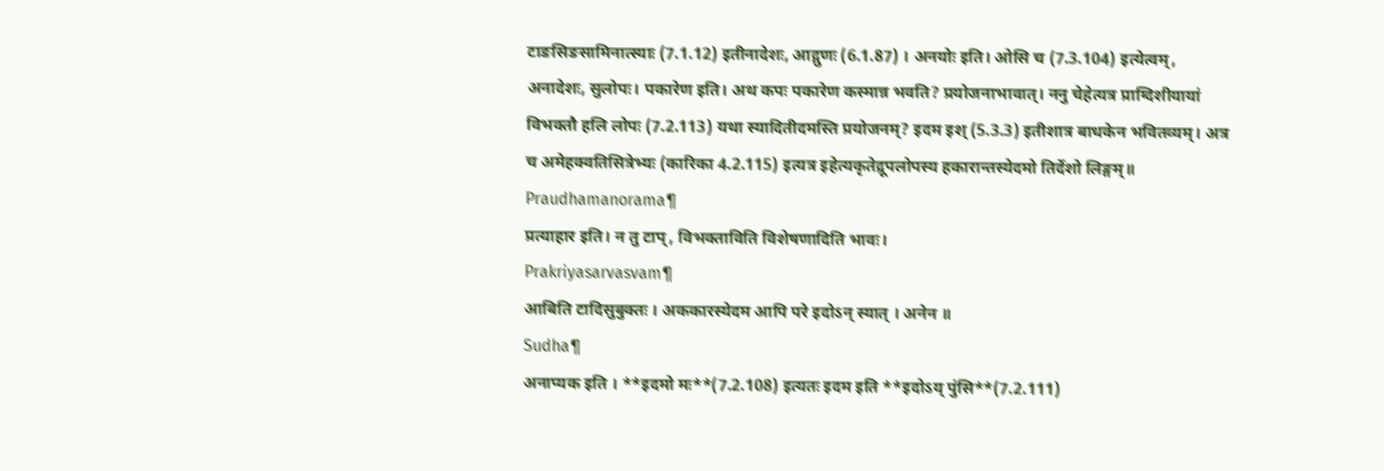टाङसिङसामिनात्स्याः (7.1.12) इतीनादेशः, आद्गुणः (6.1.87) । अनयोः इति। ओसि च (7.3.104) इत्येत्वम्, अनादेशः, सुलोपः। पकारेण इति। अथ कपः पकारेण कस्मान्न भवति? प्रयोजनाभावात्। ननु चेहेत्यत्र प्राग्दिशीयायां विभक्तौ हलि लोपः (7.2.113) यथा स्यादितीदमस्ति प्रयोजनम्? इदम इश् (5.3.3) इतीशात्र बाधकेन भवितव्यम्। अत्र च अमेहक्वतिसित्रेभ्यः (कारिका 4.2.115) इत्यत्र इहेत्यकृतेद्रूपलोपस्य हकारान्तस्येदमो तिर्देशो लिङ्गम्॥
Praudhamanorama¶
प्रत्याहार इति। न तु टाप्, विभक्ताविति विशेषणादिति भावः।
Prakriyasarvasvam¶
आबिति टादिसुबुक्तः । अककारस्येदम आपि परे इदोऽन् स्यात् । अनेन ॥
Sudha¶
अनाप्यक इति । **इदमो मः**(7.2.108) इत्यतः इदम इति **इदोऽय् पुंसि**(7.2.111)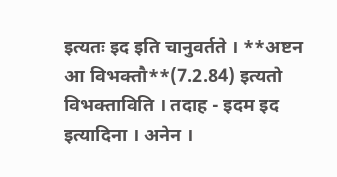इत्यतः इद इति चानुवर्तते । **अष्टन आ विभक्तौ**(7.2.84) इत्यतो विभक्ताविति । तदाह - इदम इद इत्यादिना । अनेन ।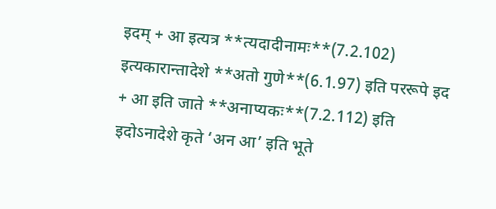इदम् + आ इत्यत्र **त्यदादीनामः**(7.2.102) इत्यकारान्तादेशे **अतो गुणे**(6.1.97) इति पररूपे इद + आ इति जाते **अनाप्यकः**(7.2.112) इति इदोऽनादेशे कृते ‘अन आ’ इति भूते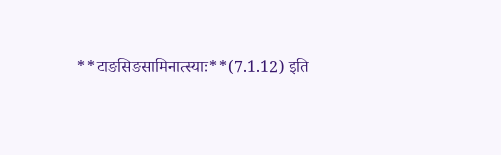**टाङसिङसामिनात्स्याः**(7.1.12) इति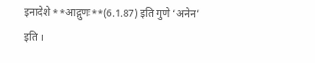इनादेशे **आद्गुणः**(6.1.87) इति गुणे ‘अनेन’ इति ।